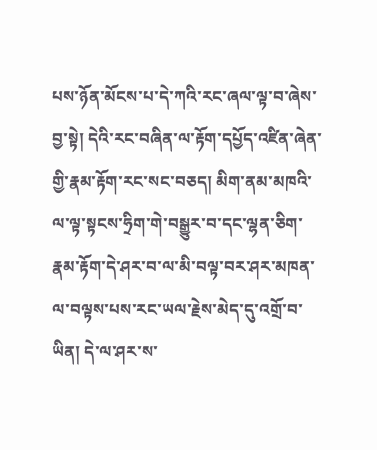པས་ཉོན་མོངས་པ་དེ་ཀའི་རང་ཞལ་ལྟ་བ་ཞེས་བྱ་སྟེ། དེའི་རང་བཞིན་ལ་རྟོག་དཔྱོད་འཛིན་ཞེན་གྱི་རྣམ་རྟོག་རང་སང་བཅད། མིག་ནམ་མཁའི་ལ་ལྟ་སྟངས་ཧྲིག་གེ་བསྒྱུར་བ་དང་ལྷན་ཅིག་རྣམ་རྟོག་དེ་ཤར་བ་ལ་མི་བལྟ་བར་ཤར་མཁན་ལ་བལྟས་པས་རང་ཡལ་རྗེས་མེད་དུ་འགྲོ་བ་ཡིན། དེ་ལ་ཤར་ས་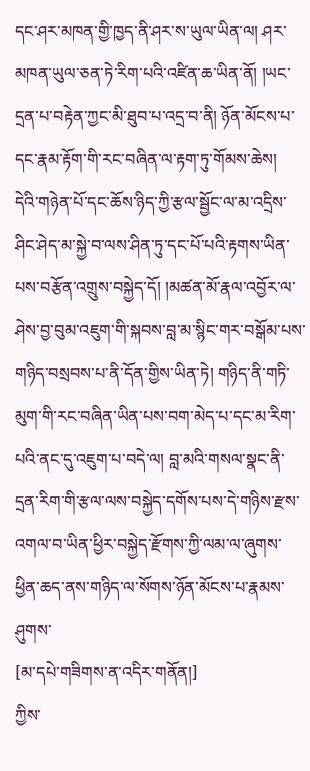དང་ཤར་མཁན་གྱི་ཁྱད་ནི་ཤར་ས་ཡུལ་ཡིན་ལ། ཤར་མཁན་ཡུལ་ཅན་ཏེ་རིག་པའི་འཛིན་ཆ་ཡིན་ནོ། །ཡང་དྲན་པ་བརྟེན་ཀྱང་མི་ཐུབ་པ་འདྲ་བ་ནི། ཉོན་མོངས་པ་དང་རྣམ་རྟོག་གི་རང་བཞིན་ལ་རྟག་ཏུ་གོམས་ཆེས། དེའི་གཉེན་པོ་དང་ཆོས་ཉིད་ཀྱི་རྩལ་སྦྱོང་ལ་མ་འདྲིས་ཤིང་ཤེད་མ་སྐྱེ་བ་ལས་ཤིན་ཏུ་དང་པོ་པའི་རྟགས་ཡིན་པས་བརྩོན་འགྲུས་བསྐྱེད་དོ། །མཚན་མོ་རྣལ་འབྱོར་ལ་ཤེས་བྱ་བུམ་འཇུག་གི་སྐབས་བླ་མ་སྙིང་གར་བསྒོམ་པས་གཉིད་བསྲབས་པ་ནི་དོན་གྱིས་ཡིན་ཏེ། གཉིད་ནི་གཏི་མུག་གི་རང་བཞིན་ཡིན་པས་བག་མེད་པ་དང་མ་རིག་པའི་ནང་དུ་འཇུག་པ་བདེ་ལ། བླ་མའི་གསལ་སྣང་ནི་དྲན་རིག་གི་རྩལ་ལས་བསྐྱེད་དགོས་པས་དེ་གཉིས་རྫས་འགལ་བ་ཡིན་ཕྱིར་བསྐྱེད་རྫོགས་ཀྱི་ལམ་ལ་ཞུགས་ཕྱིན་ཆད་ནས་གཉིད་ལ་སོགས་ཉོན་མོངས་པ་རྣམས་ཤུགས་
[མ་དཔེ་གཟིགས་ན་འདིར་གནོན།]
ཀྱིས་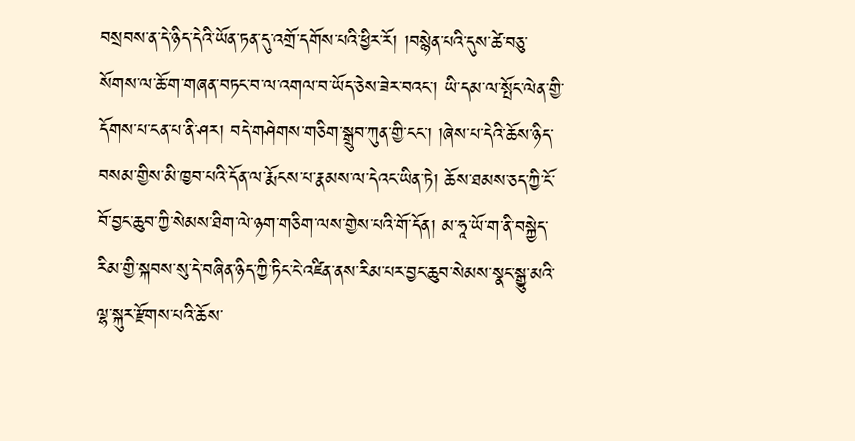བསྲབས་ན་དེ་ཉིད་དེའི་ཡོན་ཏན་དུ་འགྲོ་དགོས་པའི་ཕྱིར་རོ། །བསྙེན་པའི་དུས་ཚེ་བཅུ་སོགས་ལ་ཆོ་ག་གཞན་བཏང་བ་ལ་འགལ་བ་ཡོད་ཅེས་ཟེར་བའང་། ཡི་དམ་ལ་སྤོང་ལེན་གྱི་དོགས་པ་ངན་པ་ནི་ཤར། བདེ་གཤེགས་གཅིག་སྒྲུབ་ཀུན་གྱི་ངང་། །ཞེས་པ་དེའི་ཆོས་ཉིད་བསམ་གྱིས་མི་ཁྱབ་པའི་དོན་ལ་རྨོངས་པ་རྣམས་ལ་དེའང་ཡིན་ཏེ། ཆོས་ཐམས་ཅད་ཀྱི་ངོ་བོ་བྱང་ཆུབ་ཀྱི་སེམས་ཐིག་ལེ་ཉག་གཅིག་ལས་གྱེས་པའི་གོ་དོན། མ་ཧཱ་ཡོ་ག་ནི་བསྐྱེད་རིམ་གྱི་སྐབས་སུ་དེ་བཞིན་ཉིད་ཀྱི་ཏིང་ངེ་འཛིན་ནས་རིམ་པར་བྱང་ཆུབ་སེམས་སྣང་སྒྱུ་མའི་ལྷ་སྐུར་རྫོགས་པའི་ཆོས་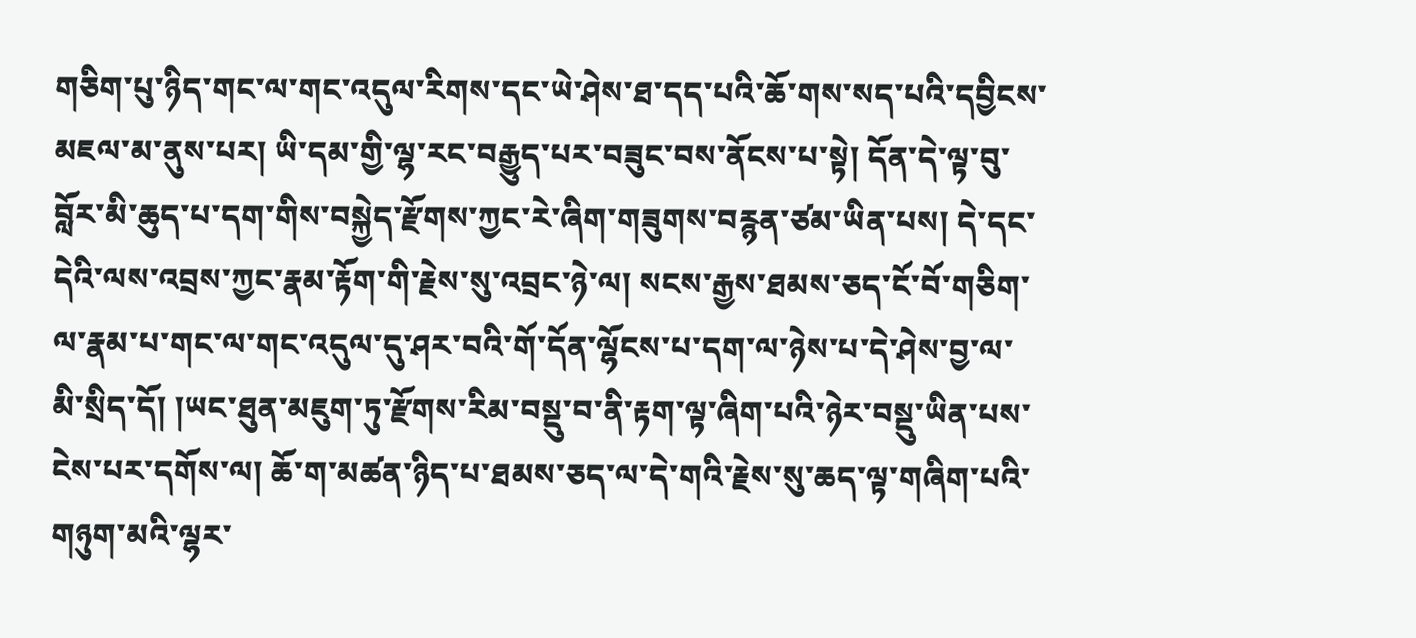གཅིག་པུ་ཉིད་གང་ལ་གང་འདུལ་རིགས་དང་ཡེ་ཤེས་ཐ་དད་པའི་ཆོ་གས་སད་པའི་དབྱིངས་མཇལ་མ་ནུས་པར། ཡི་དམ་གྱི་ལྷ་རང་བརྒྱུད་པར་བཟུང་བས་ནོངས་པ་སྟེ། དོན་དེ་ལྟ་བུ་བློར་མི་ཆུད་པ་དག་གིས་བསྐྱེད་རྫོགས་ཀྱང་རེ་ཞིག་གཟུགས་བརྙན་ཙམ་ཡིན་པས། དེ་དང་དེའི་ལས་འབྲས་ཀྱང་རྣམ་རྟོག་གི་རྗེས་སུ་འབྲང་ཉེ་ལ། སངས་རྒྱས་ཐམས་ཅད་ངོ་བོ་གཅིག་ལ་རྣམ་པ་གང་ལ་གང་འདུལ་དུ་ཤར་བའི་གོ་དོན་ལྷོངས་པ་དག་ལ་ཉེས་པ་དེ་ཤེས་བྱ་ལ་མི་སྲིད་དོ། །ཡང་ཐུན་མཇུག་ཏུ་རྫོགས་རིམ་བསྡུ་བ་ནི་རྟག་ལྟ་ཞིག་པའི་ཉེར་བསྡུ་ཡིན་པས་ངེས་པར་དགོས་ལ། ཆོ་ག་མཚན་ཉིད་པ་ཐམས་ཅད་ལ་དེ་གའི་རྗེས་སུ་ཆད་ལྟ་གཞིག་པའི་གཉུག་མའི་ལྷར་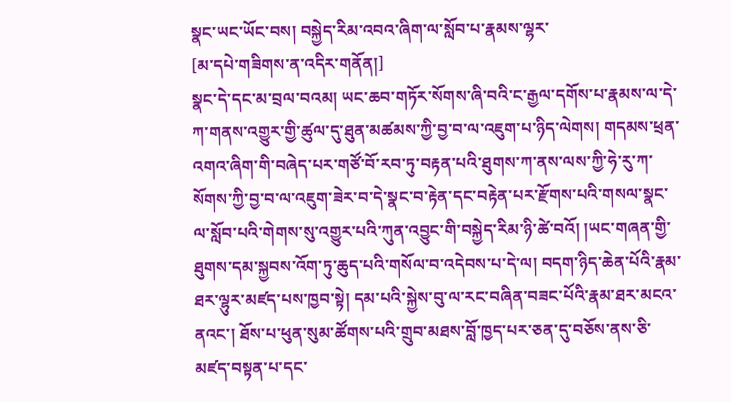སྣང་ཡང་ཡོང་བས། བསྐྱེད་རིམ་འབའ་ཞིག་ལ་སློབ་པ་རྣམས་ལྷར་
[མ་དཔེ་གཟིགས་ན་འདིར་གནོན།]
སྣང་དེ་དང་མ་བྲལ་བའམ། ཡང་ཆབ་གཏོར་སོགས་ཞི་བའི་ང་རྒྱལ་དགོས་པ་རྣམས་ལ་དེ་ཀ་གནས་འགྱུར་གྱི་ཚུལ་དུ་ཐུན་མཚམས་ཀྱི་བྱ་བ་ལ་འཇུག་པ་ཉིད་ལེགས། གདམས་ཕྲན་འགའ་ཞིག་གི་བཞེད་པར་གཙོ་བོ་རབ་ཏུ་བརྟན་པའི་ཐུགས་ཀ་ནས་ལས་ཀྱི་ཧེ་རུ་ཀ་སོགས་ཀྱི་བྱ་བ་ལ་འཇུག་ཟེར་བ་དེ་སྣང་བ་རྟེན་དང་བརྟེན་པར་རྫོགས་པའི་གསལ་སྣང་ལ་སློབ་པའི་གེགས་སུ་འགྱུར་པའི་ཀུན་འབྱུང་གི་བསྐྱེད་རིམ་ཉི་ཚེ་བའོ། །ཡང་གཞན་གྱི་ཐུགས་དམ་སྐྱབས་འོག་ཏུ་ཆུད་པའི་གསོལ་བ་འདེབས་པ་དེ་ལ། བདག་ཉིད་ཆེན་པོའི་རྣམ་ཐར་ལྷུར་མཛད་པས་ཁྱབ་སྟེ། དམ་པའི་སྐྱེས་བུ་ལ་རང་བཞིན་བཟང་པོའི་རྣམ་ཐར་མངའ་ནའང་། ཐོས་པ་ཕུན་སུམ་ཚོགས་པའི་གྲུབ་མཐས་བློ་ཁྱད་པར་ཅན་དུ་བཅོས་ནས་ཅི་མཛད་བསྟན་པ་དང་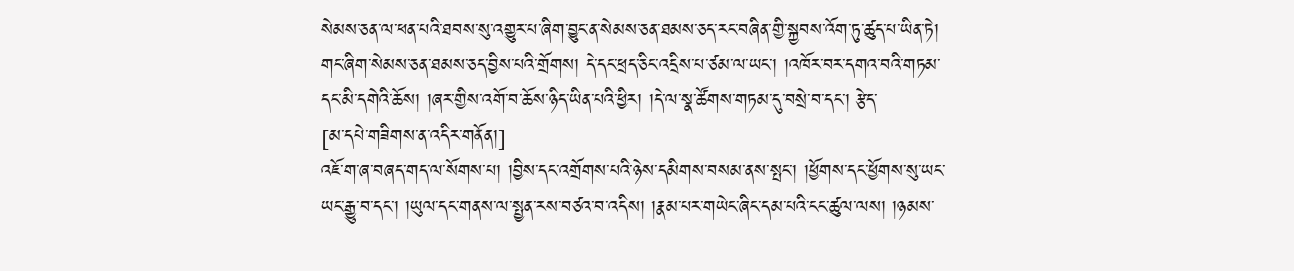སེམས་ཅན་ལ་ཕན་པའི་ཐབས་སུ་འགྱུར་པ་ཞིག་བྱུང་ན་སེམས་ཅན་ཐམས་ཅད་རང་བཞིན་གྱི་སྐྱབས་འོག་ཏུ་ཚུད་པ་ཡིན་ཏེ། གང་ཞིག་སེམས་ཅན་ཐམས་ཅད་བྱིས་པའི་གྲོགས། དེ་དང་ཕྲད་ཅིང་འདྲིས་པ་ཙམ་ལ་ཡང་། །འཁོར་བར་དགའ་བའི་གཏམ་དང་མི་དགེའི་ཆོས། །ཞར་གྱིས་འགོ་བ་ཆོས་ཉིད་ཡིན་པའི་ཕྱིར། །དེ་ལ་སྣ་ཚོགས་གཏམ་དུ་བསྲེ་བ་དང་། རྩེད་
[མ་དཔེ་གཟིགས་ན་འདིར་གནོན།]
འཇོ་ག་ཞ་བཞད་གད་ལ་སོགས་པ། །བྱིས་དང་འགྲོགས་པའི་ཉེས་དམིགས་བསམ་ནས་སྤང་། །ཕྱོགས་དང་ཕྱོགས་སུ་ཡང་ཡང་རྒྱུ་བ་དང་། །ཡུལ་དང་གནས་ལ་སྤྱན་རས་བཙའ་བ་འདིས། །རྣམ་པར་གཡེང་ཞིང་དམ་པའི་ངང་ཚུལ་ལས། །ཉམས་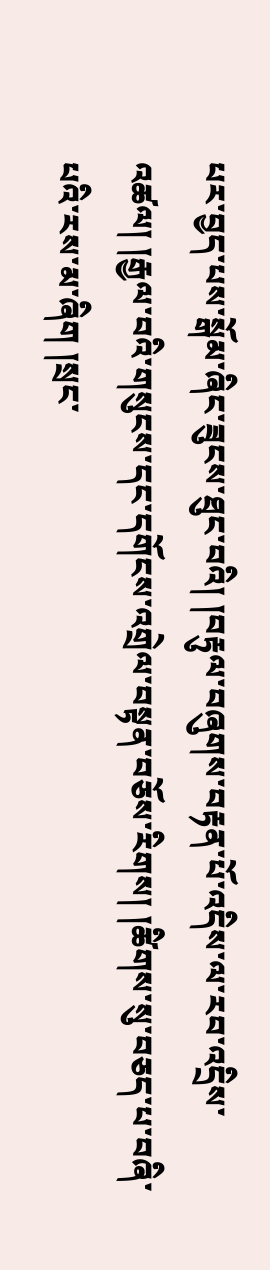པར་བྱད་པས་སྒོམ་ཞིང་ཟུངས་ཐུང་བའི། །བརྟུལ་བཞུགས་བརྟན་པོ་འདིས་ལ་རབ་འདྲིས་འཚལ། །རྒྱལ་བའི་གསུངས་དང་དགོངས་འགྲེལ་བསྟན་བཅོས་རིགས། །ཚིགས་སུ་བཅད་པ་བཞི་པའི་རས་མ་ཞིག །སྲང་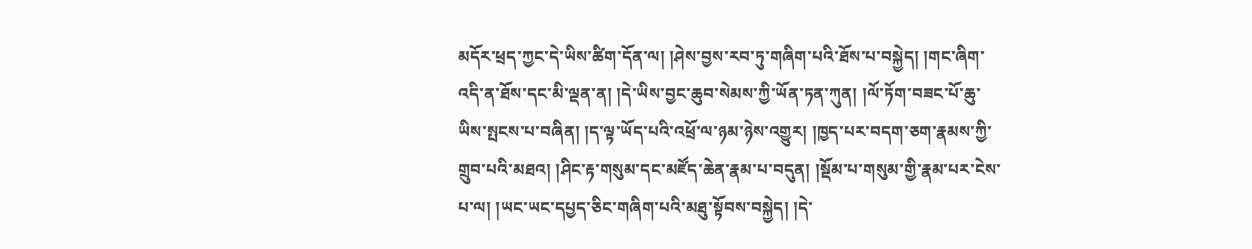མདོར་ཕྲད་ཀྱང་དེ་ཡིས་ཚིག་དོན་ལ། །ཤེས་བྱས་རབ་ཏུ་གཞིག་པའི་ཐོས་པ་བསྐྱེད། །གང་ཞིག་འདི་ན་ཐོས་དང་མི་ལྡན་ན། །དེ་ཡིས་བྱང་ཆུབ་སེམས་ཀྱི་ཡོན་ཏན་ཀུན། །ལོ་ཏོག་བཟང་པོ་ཆུ་ཡིས་སྤངས་པ་བཞིན། །ད་ལྟ་ཡོད་པའི་འཕྲོ་ལ་ཉམ་ཉེས་འགྱུར། །ཁྱད་པར་བདག་ཅག་རྣམས་ཀྱི་གྲུབ་པའི་མཐའ། །ཤིང་རྟ་གསུམ་དང་མཛོད་ཆེན་རྣམ་པ་བདུན། །སྡོམ་པ་གསུམ་གྱི་རྣམ་པར་ངེས་པ་ལ། །ཡང་ཡང་དཔྱད་ཅིང་གཞིག་པའི་མཐུ་སྟོབས་བསྐྱེད། །དེ་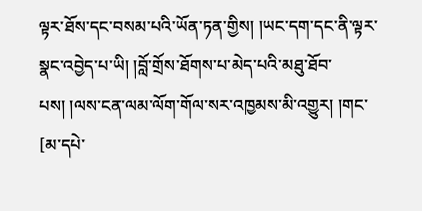ལྟར་ཐོས་དང་བསམ་པའི་ཡོན་ཏན་གྱིས། །ཡང་དག་དང་ནི་ལྟར་སྣང་འབྱེད་པ་ཡི། །བློ་གྲོས་ཐོགས་པ་མེད་པའི་མཐུ་ཐོབ་པས། །ལས་ངན་ལམ་ལོག་གོལ་སར་འཁྱམས་མི་འགྱུར། །གང་
[མ་དཔེ་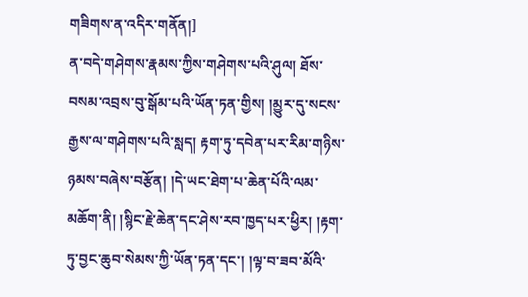གཟིགས་ན་འདིར་གནོན།]
ན་བདེ་གཤེགས་རྣམས་ཀྱིས་གཤེགས་པའི་ཤུལ། ཐོས་བསམ་འབྲས་བུ་སྒོམ་པའི་ཡོན་ཏན་གྱིས། །མྱུར་དུ་སངས་རྒྱས་ལ་གཤེགས་པའི་སླད། རྟག་ཏུ་དབེན་པར་རིམ་གཉིས་ཉམས་བཞེས་བརྩོན། །དེ་ཡང་ཐེག་པ་ཆེན་པོའི་ལམ་མཆོག་ནི། །སྙིང་རྗེ་ཆེན་དང་ཤེས་རབ་ཁྱད་པར་ཕྱིར། །རྟག་ཏུ་བྱང་ཆུབ་སེམས་ཀྱི་ཡོན་ཏན་དང་། །ལྟ་བ་ཟབ་མོའི་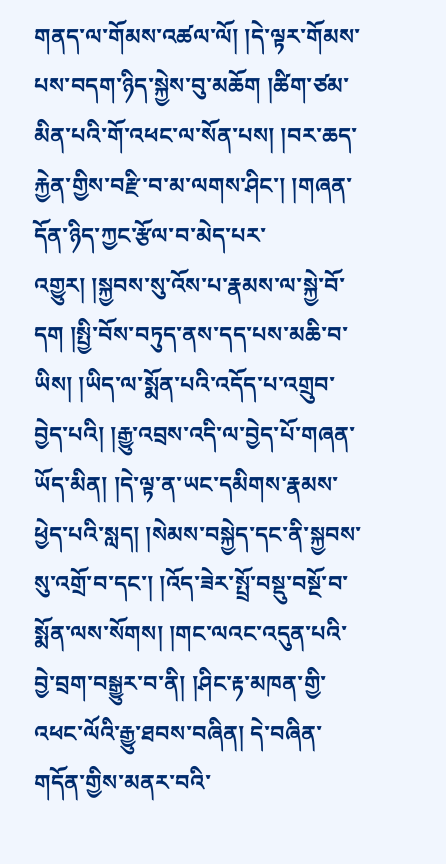གནད་ལ་གོམས་འཚལ་ལོ། །དེ་ལྟར་གོམས་པས་བདག་ཉིད་སྐྱེས་བུ་མཆོག །ཚིག་ཙམ་མིན་པའི་གོ་འཕང་ལ་སོན་པས། །བར་ཆད་རྐྱེན་གྱིས་བརྫི་བ་མ་ལགས་ཤིང་། །གཞན་དོན་ཉིད་ཀྱང་རྩོལ་བ་མེད་པར་འགྱུར། །སྐྱབས་སུ་འོས་པ་རྣམས་ལ་སྐྱེ་བོ་དག །སྤྱི་བོས་བཏུད་ནས་དད་པས་མཆི་བ་ཡིས། །ཡིད་ལ་སྨོན་པའི་འདོད་པ་འགྲུབ་བྱེད་པའི། །རྒྱུ་འབྲས་འདི་ལ་བྱེད་པོ་གཞན་ཡོད་མིན། །དེ་ལྟ་ན་ཡང་དམིགས་རྣམས་ཕྱེད་པའི་སླད། །སེམས་བསྐྱེད་དང་ནི་སྐྱབས་སུ་འགྲོ་བ་དང་། །འོད་ཟེར་སྤྲོ་བསྡུ་བསྔོ་བ་སྨོན་ལས་སོགས། །གང་ལའང་འདུན་པའི་བྱེ་བྲག་བསྒྱུར་བ་ནི། །ཤིང་རྟ་མཁན་གྱི་འཕང་ལོའི་རྒྱུ་ཐབས་བཞིན། དེ་བཞིན་གདོན་གྱིས་མནར་བའི་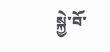སྐྱེ་བོ་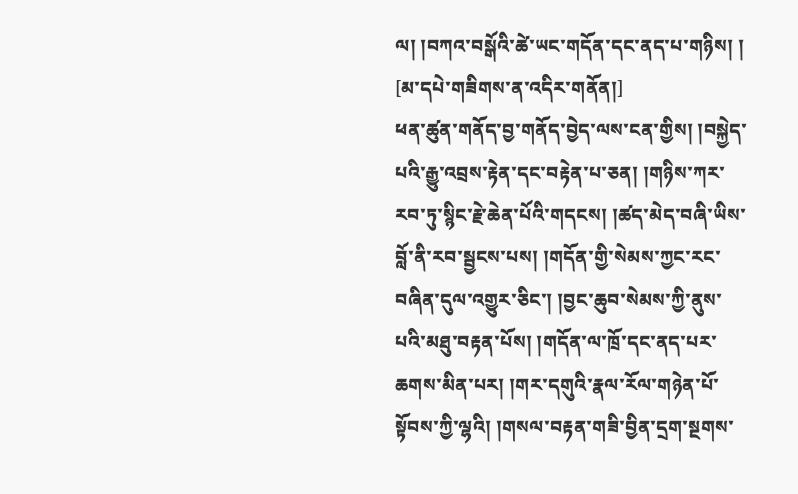ལ། །བཀའ་བསྒོའི་ཚེ་ཡང་གདོན་དང་ནད་པ་གཉིས། །
[མ་དཔེ་གཟིགས་ན་འདིར་གནོན།]
ཕན་ཚུན་གནོད་བྱ་གནོད་བྱེད་ལས་ངན་གྱིས། །བསྐྱེད་པའི་རྒྱུ་འབྲས་རྟེན་དང་བརྟེན་པ་ཅན། །གཉིས་ཀར་རབ་ཏུ་སྙིང་རྗེ་ཆེན་པོའི་གདངས། །ཚད་མེད་བཞི་ཡིས་བློ་ནི་རབ་སྦྱངས་པས། །གདོན་གྱི་སེམས་ཀྱང་རང་བཞིན་དུལ་འགྱུར་ཅིང་། །བྱང་ཆུབ་སེམས་ཀྱི་ནུས་པའི་མཐུ་བརྟན་པོས། །གདོན་ལ་ཁྲོ་དང་ནད་པར་ཆགས་མིན་པར། །གར་དགུའི་རྣལ་རོལ་གཉེན་པོ་སྟོབས་ཀྱི་ལྷའི། །གསལ་བརྟན་གཟི་བྱིན་དྲག་སྔགས་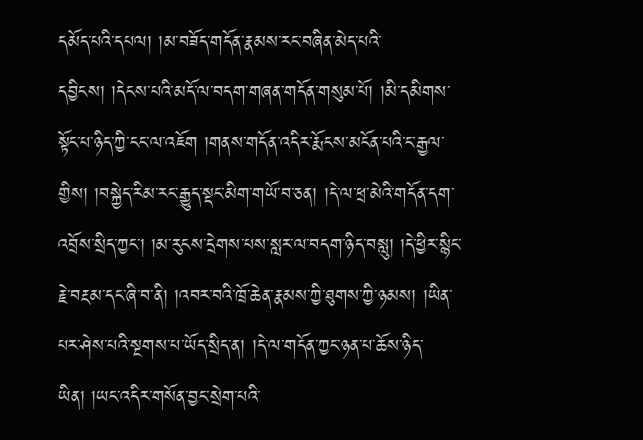དམོད་པའི་དཔལ། །མ་བཟོད་གདོན་རྣམས་རང་བཞིན་མེད་པའི་དབྱིངས། །དེངས་པའི་མདོ་ལ་བདག་གཞན་གདོན་གསུམ་པོ། །མི་དམིགས་སྟོང་པ་ཉིད་ཀྱི་ངང་ལ་འཇོག །གནས་གདོན་འདིར་རྨོངས་མངོན་པའི་ང་རྒྱལ་གྱིས། །བསྐྱེད་རིམ་རང་རྒྱུད་སྡང་མིག་གཡོ་བ་ཅན། །དེ་ལ་ཕྲ་མེའི་གདོན་དག་འབྲོས་སྲིད་ཀྱང་། །མ་རུངས་དྲེགས་པས་སླར་ལ་བདག་ཉིད་བསླུ། །དེ་ཕྱིར་སྙིང་རྗེ་བརྔམ་དང་ཞི་བ་ནི། །འབར་བའི་ཁྲོ་ཆེན་རྣམས་ཀྱི་ཐུགས་ཀྱི་ཉམས། །ཡིན་པར་ཤེས་པའི་སྔགས་པ་ཡོད་སྲིད་ན། །དེ་ལ་གདོན་ཀྱང་ཉན་པ་ཆོས་ཉིད་ཡིན། །ཡང་འདིར་གསོན་བྱང་སྲེག་པའི་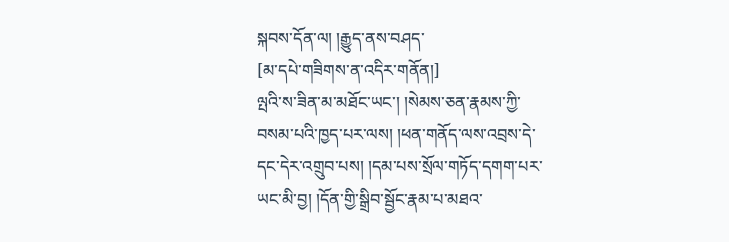སྐབས་དོན་ལ། །རྒྱུད་ནས་བཤད་
[མ་དཔེ་གཟིགས་ན་འདིར་གནོན།]
ལྤའི་ས་ཟིན་མ་མཐོང་ཡང་། །སེམས་ཅན་རྣམས་ཀྱི་བསམ་པའི་ཁྱད་པར་ལས། །ཕན་གནོད་ལས་འབྲས་དེ་དང་དེར་འགྲུབ་པས། །དམ་པས་སྲོལ་གཏོད་དགག་པར་ཡང་མི་བྱ། །དོན་གྱི་སྒྲིབ་སྦྱོང་རྣམ་པ་མཐའ་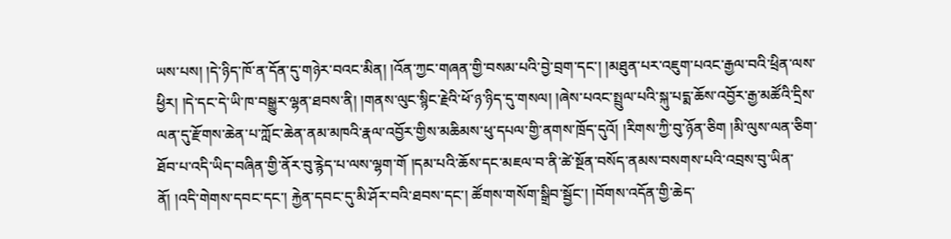ཡས་པས། །དེ་ཉིད་ཁོ་ན་དོན་དུ་གཉེར་བའང་མིན། །འོན་ཀྱང་གཞན་གྱི་བསམ་པའི་བྱེ་བྲག་དང་། །མཐུན་པར་འཇུག་པའང་རྒྱལ་བའི་ཕྲིན་ལས་ཕྱིར། །དེ་དང་དེ་ཡི་ཁ་བསྒྱུར་ལྷན་ཐབས་ནི། །གནས་ལུང་སྙིང་རྗེའི་ཕོ་ཉ་ཉིད་དུ་གསལ། །ཞེས་པའང་སྤྲུལ་པའི་སྐུ་པདྨ་ཆོས་འབྱོར་རྒྱ་མཚོའི་དྲིས་ལན་དུ་རྫོགས་ཆེན་པ་ཀློང་ཆེན་ནམ་མཁའི་རྣལ་འབྱོར་གྱིས་མཆིམས་ཕུ་དཔལ་གྱི་ནགས་ཁྲོད་དུའོ། །རིགས་ཀྱི་བུ་ཉོན་ཅིག །མི་ལུས་ལན་ཅིག་ཐོབ་པ་འདི་ཡིད་བཞིན་གྱི་ནོར་བུ་རྙེད་པ་ལས་ལྷག་གོ །དམ་པའི་ཆོས་དང་མཇལ་བ་ནི་ཚེ་སྔོན་བསོད་ནམས་བསགས་པའི་འབྲས་བུ་ཡིན་ནོ། །འདི་གེགས་དབང་དང་། རྐྱེན་དབང་དུ་མི་ཤོར་བའི་ཐབས་དང་། ཚོགས་གསོག་སྒྲིབ་སྦྱོང་། །བོགས་འདོན་གྱི་ཆེད་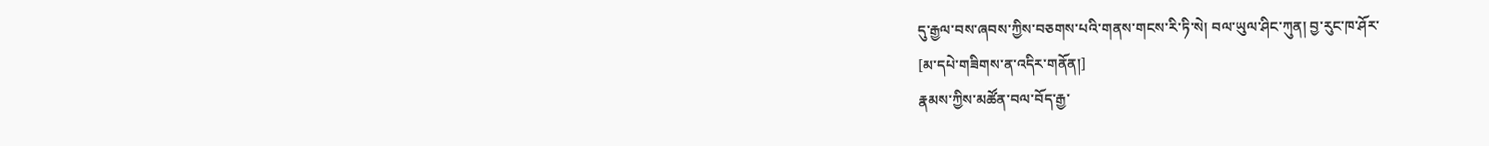དུ་རྒྱལ་བས་ཞབས་ཀྱིས་བཅགས་པའི་གནས་གངས་རི་ཏི་སེ། བལ་ཡུལ་ཤིང་ཀུན། བྱ་རུང་ཁ་ཤོར་
[མ་དཔེ་གཟིགས་ན་འདིར་གནོན།]
རྣམས་ཀྱིས་མཚོན་བལ་བོད་རྒྱ་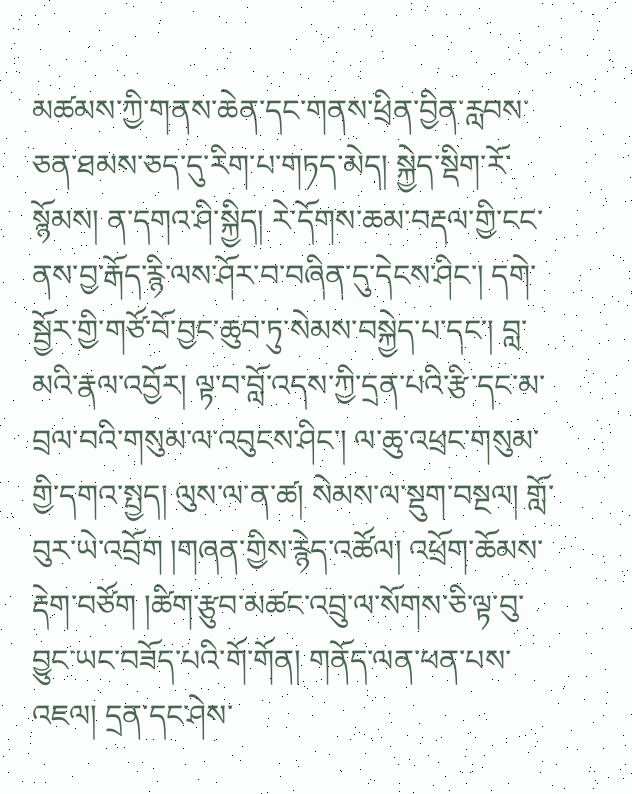མཚམས་ཀྱི་གནས་ཆེན་དང་གནས་ཕྲིན་བྱིན་རླབས་ཅན་ཐམས་ཅད་དུ་རིག་པ་གཏད་མེད། སྐྱེད་སྡིག་རོ་སྙོམས། ན་དགའ་ཤི་སྐྱིད། རེ་དོགས་ཆམ་བརྡལ་གྱི་ངང་ནས་བྱ་རྒོད་རྙི་ལས་ཤོར་བ་བཞིན་དུ་དེངས་ཤིང་། དགེ་སྦྱོར་གྱི་གཙོ་བོ་བྱང་ཆུབ་ཏུ་སེམས་བསྐྱེད་པ་དང་། བླ་མའི་རྣལ་འབྱོར། ལྟ་བ་བློ་འདས་ཀྱི་དྲན་པའི་རྩི་དང་མ་བྲལ་བའི་གསུམ་ལ་འབུངས་ཤིང་། ལ་ཆུ་འཕྲང་གསུམ་གྱི་དགའ་སྤྱད། ལུས་ལ་ན་ཚ། སེམས་ལ་སྡུག་བསྔལ། གློ་བུར་ཡེ་འབྲོག །གཞན་གྱིས་རྙེད་འཚོལ། འཕྲོག་ཆོམས་རྡེག་བཙོག །ཚིག་རྩུབ་མཚང་འབྲུ་ལ་སོགས་ཅི་ལྟ་བུ་བྱུང་ཡང་བཟོད་པའི་གོ་གོན། གནོད་ལན་ཕན་པས་འཇལ། དྲན་དང་ཤེས་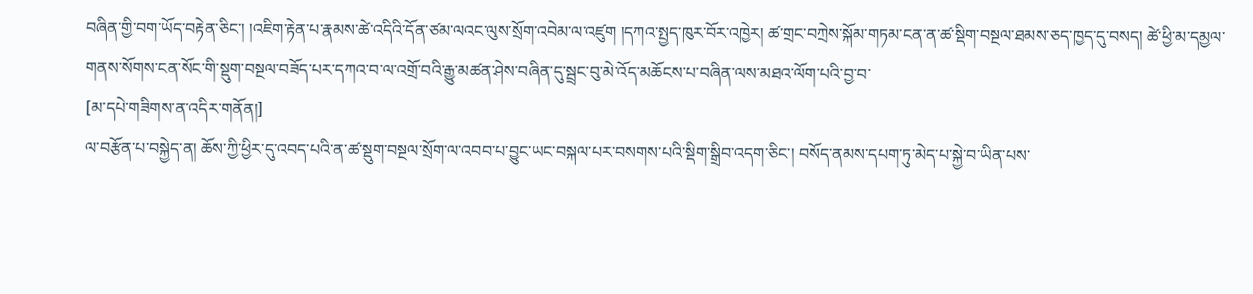བཞིན་གྱི་བག་ཡོད་བརྟེན་ཅིང་། །འཇིག་རྟེན་པ་རྣམས་ཚེ་འདིའི་དོན་ཙམ་ལའང་ལུས་སྲོག་འབེམ་ལ་འཛུག །དཀའ་སྤྱད་ཁུར་བོར་འཁྱེར། ཚ་གྲང་བཀྲེས་སྐོམ་གཏམ་ངན་ན་ཚ་སྡིག་བསྔལ་ཐམས་ཅད་ཁྱད་དུ་བསད། ཚེ་ཕྱི་མ་དམྱལ་གནས་སོགས་ངན་སོང་གི་སྡུག་བསྔལ་བཟོད་པར་དཀའ་བ་ལ་འགྲོ་བའི་རྒྱུ་མཚན་ཤེས་བཞིན་དུ་སྦྲང་བུ་མེ་འོད་མཆོངས་པ་བཞིན་ལས་མཐའ་ལོག་པའི་བྱ་བ་
[མ་དཔེ་གཟིགས་ན་འདིར་གནོན།]
ལ་བརྩོན་པ་བསྐྱེད་ན། ཆོས་ཀྱི་ཕྱིར་དུ་འབད་པའི་ན་ཚ་སྡུག་བསྔལ་སྲོག་ལ་འབབ་པ་བྱུང་ཡང་བསྐལ་པར་བསགས་པའི་སྡིག་སྒྲིབ་འདག་ཅིང་། བསོད་ནམས་དཔག་ཏུ་མེད་པ་སྐྱེ་བ་ཡིན་པས་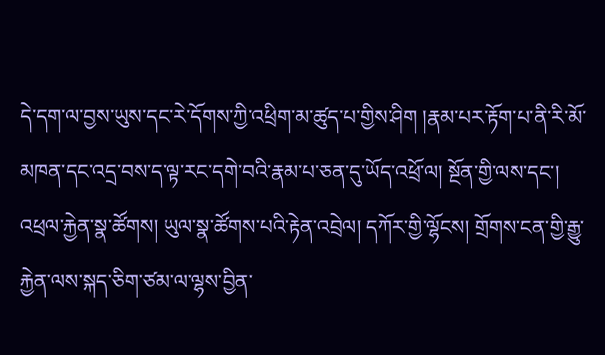དེ་དག་ལ་བྱས་ཡུས་དང་རེ་དོགས་ཀྱི་འཕྲིག་མ་ཚུད་པ་གྱིས་ཤིག །རྣམ་པར་རྟོག་པ་ནི་རི་མོ་མཁན་དང་འདྲ་བས་ད་ལྟ་རང་དགེ་བའི་རྣམ་པ་ཅན་དུ་ཡོད་འཕྲོ་ལ། སྔོན་གྱི་ལས་དང་། འཕྲལ་རྐྱེན་སྣ་ཚོགས། ཡུལ་སྣ་ཚོགས་པའི་རྟེན་འབྲེལ། དཀོར་གྱི་ལྷོངས། གྲོགས་ངན་གྱི་རྒྱུ་རྐྱེན་ལས་སྐད་ཅིག་ཙམ་ལ་ལྷས་བྱིན་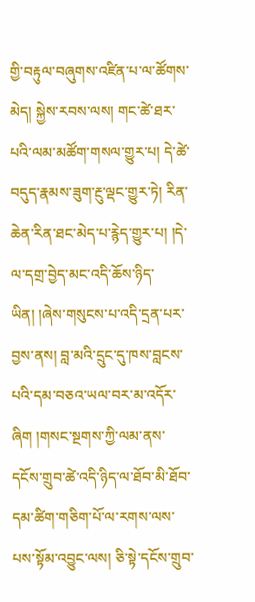གྱི་བརྟུལ་བཞུགས་འཛིན་པ་ལ་ཚོགས་མེད། སྐྱེས་རབས་ལས། གང་ཚེ་ཐར་པའི་ལམ་མཚོག་གསལ་གྱུར་པ། དེ་ཚེ་བདུད་རྣམས་ཟུག་རྔུ་ལྡང་གྱུར་ཏེ། རིན་ཆེན་རིན་ཐང་མེད་པ་རྙེད་གྱུར་པ། །དེ་ལ་དགྲ་བྱེད་མང་འདི་ཆོས་ཉིད་ཡིན། །ཞེས་གསུངས་པ་འདི་དྲན་པར་བྱས་ནས། བླ་མའི་དྲུང་དུ་ཁས་བླངས་པའི་དམ་བཅའ་ཡལ་བར་མ་འདོར་ཞིག །གསང་སྔགས་ཀྱི་ལམ་ནས་དངོས་གྲུབ་ཚེ་འདི་ཉིད་ལ་ཐོབ་མི་ཐོབ་དམ་ཚིག་གཅིག་པོ་ལ་རགས་ལས་པས་སྟོམ་འབྱུང་ལས། ཅི་སྟེ་དངོས་གྲུབ་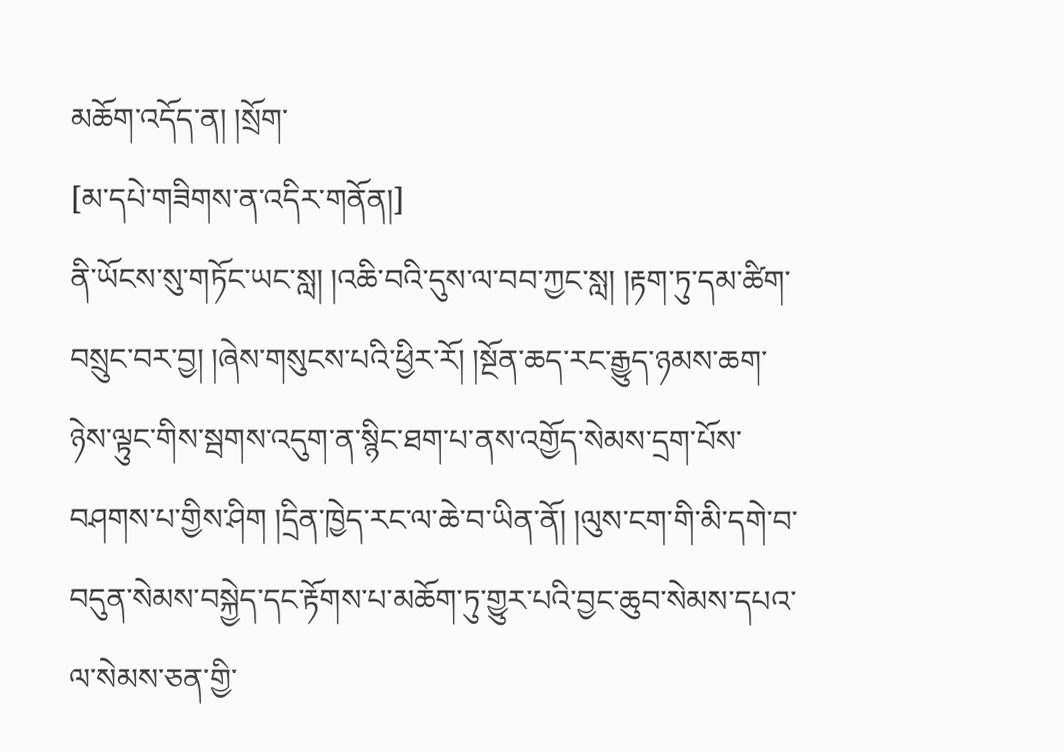མཆོག་འདོད་ན། །སྲོག་
[མ་དཔེ་གཟིགས་ན་འདིར་གནོན།]
ནི་ཡོངས་སུ་གཏོང་ཡང་སླ། །འཆི་བའི་དུས་ལ་བབ་ཀྱང་སླ། །རྟག་ཏུ་དམ་ཚིག་བསྲུང་བར་བྱ། །ཞེས་གསུངས་པའི་ཕྱིར་རོ། །སྔོན་ཆད་རང་རྒྱུད་ཉམས་ཆག་ཉེས་ལྟུང་གིས་སྦགས་འདུག་ན་སྙིང་ཐག་པ་ནས་འགྱོད་སེམས་དྲག་པོས་བཤགས་པ་གྱིས་ཤིག །དྲིན་ཁྱེད་རང་ལ་ཆེ་བ་ཡིན་ནོ། །ལུས་ངག་གི་མི་དགེ་བ་བདུན་སེམས་བསྐྱེད་དང་རྟོགས་པ་མཆོག་ཏུ་གྱུར་པའི་བྱང་ཆུབ་སེམས་དཔའ་ལ་སེམས་ཅན་གྱི་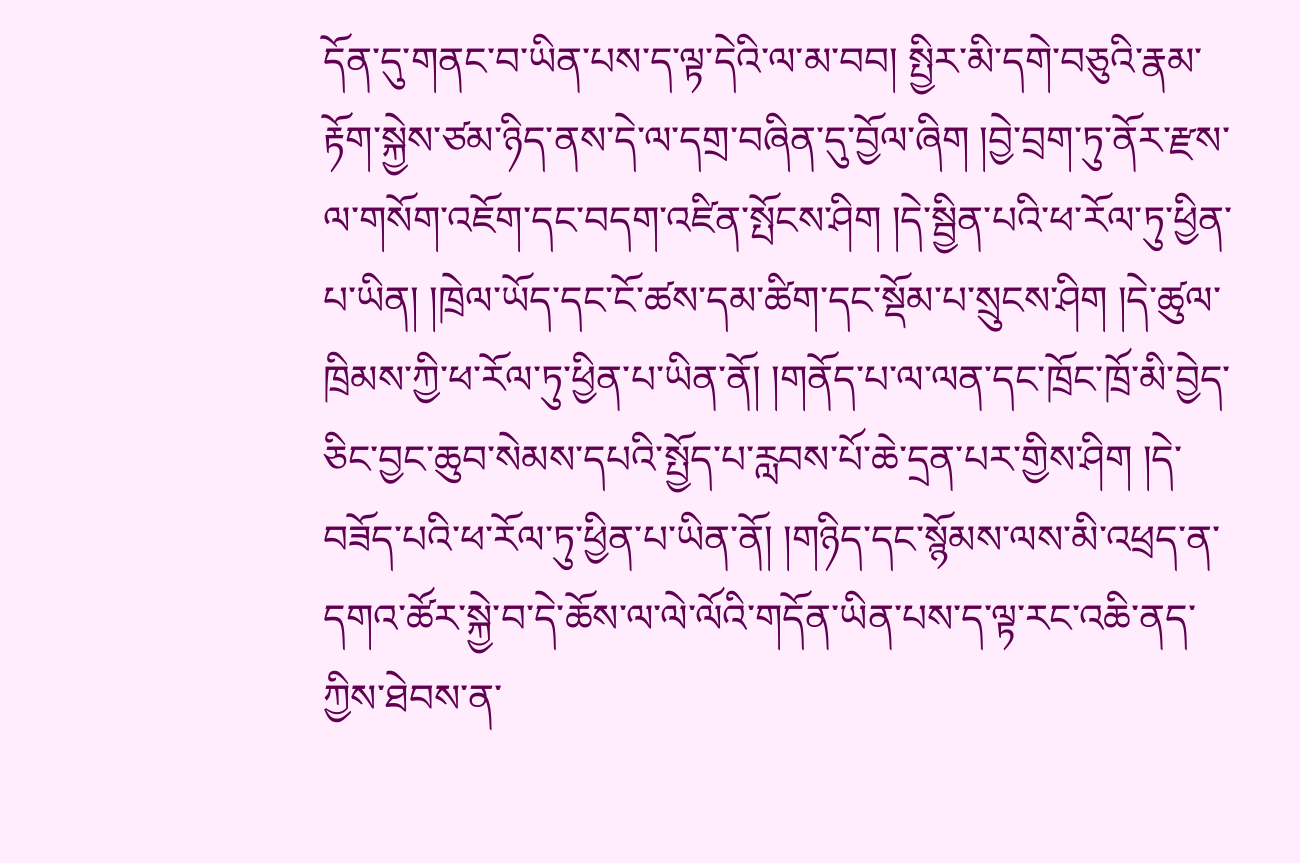དོན་དུ་གནང་བ་ཡིན་པས་ད་ལྟ་དེའི་ལ་མ་བབ། སྤྱིར་མི་དགེ་བཅུའི་རྣམ་རྟོག་སྐྱེས་ཙམ་ཉིད་ནས་དེ་ལ་དགྲ་བཞིན་དུ་བྱོལ་ཞིག །བྱེ་བྲག་ཏུ་ནོར་རྫས་ལ་གསོག་འཇོག་དང་བདག་འཛིན་སྤོངས་ཤིག །དེ་སྦྱིན་པའི་ཕ་རོལ་ཏུ་ཕྱིན་པ་ཡིན། །ཁྲེལ་ཡོད་དང་ངོ་ཚས་དམ་ཚིག་དང་སྡོམ་པ་སྲུངས་ཤིག །དེ་ཚུལ་ཁྲིམས་ཀྱི་ཕ་རོལ་ཏུ་ཕྱིན་པ་ཡིན་ནོ། །གནོད་པ་ལ་ལན་དང་ཁྲོང་ཁྲོ་མི་བྱེད་ཅིང་བྱང་ཆུབ་སེམས་དཔའི་སྤྱོད་པ་རླབས་པོ་ཆེ་དྲན་པར་གྱིས་ཤིག །དེ་བཟོད་པའི་ཕ་རོལ་ཏུ་ཕྱིན་པ་ཡིན་ནོ། །གཉིད་དང་སྙོམས་ལས་མི་འཕྲད་ན་དགའ་ཚོར་སྐྱེ་བ་དེ་ཆོས་ལ་ལེ་ལོའི་གདོན་ཡིན་པས་ད་ལྟ་རང་འཆི་ནད་ཀྱིས་ཐེབས་ན་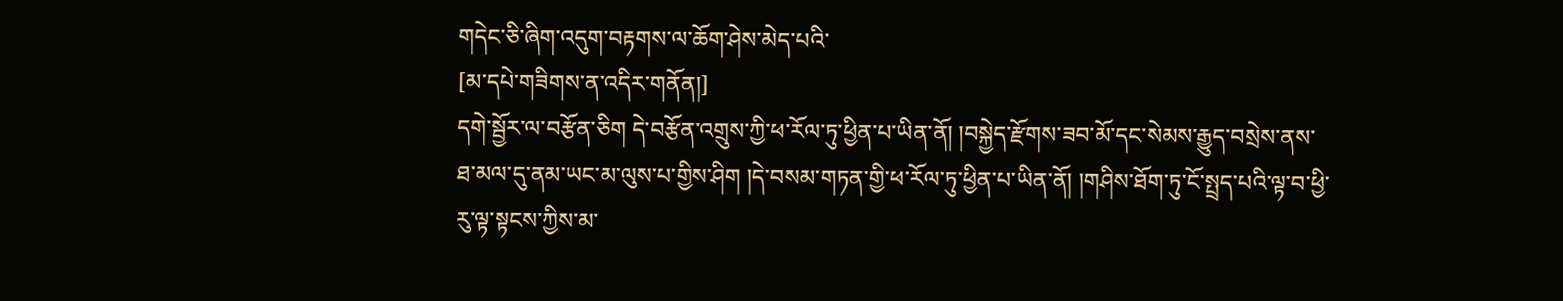གདེང་ཅི་ཞིག་འདུག་བརྟགས་ལ་ཆོག་ཤེས་མེད་པའི་
[མ་དཔེ་གཟིགས་ན་འདིར་གནོན།]
དགེ་སྦྱོར་ལ་བརྩོན་ཅིག དེ་བརྩོན་འགྲུས་ཀྱི་ཕ་རོལ་ཏུ་ཕྱིན་པ་ཡིན་ནོ། །བསྐྱེད་རྫོགས་ཟབ་མོ་དང་སེམས་རྒྱུད་བསྲེས་ནས་ཐ་མལ་དུ་ནམ་ཡང་མ་ལུས་པ་གྱིས་ཤིག །དེ་བསམ་གཏན་གྱི་ཕ་རོལ་ཏུ་ཕྱིན་པ་ཡིན་ནོ། །གཤིས་ཐོག་ཏུ་ངོ་སྤྲད་པའི་ལྟ་བ་ཕྱི་རུ་ལྟ་སྟངས་ཀྱིས་མ་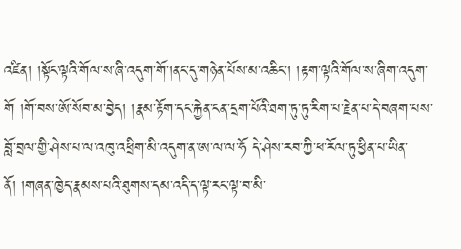འཛིན། །སྟོང་ལྟའི་གོལ་ས་ཞི་འདུག་གོ་།ནང་དུ་གཉེན་པོས་མ་འཆིང་། །རྟག་ལྟའི་གོལ་ས་ཞིག་འདུག་གོ །གོ་བས་ཨོ་སོབ་མ་བྱེད། །རྣམ་རྟོག་དང་རྐྱེན་ངན་དྲག་པོའི་ཐག་ཏུ་ཏུ་རིག་པ་རྗེན་པ་དེ་བཞག་པས་བློ་བྲལ་གྱི་ཤེས་པ་ལ་འཁུ་འཕྲིག་མི་འདུག་ན་ཨ་ལ་ལ་ཧོ དེ་ཤེས་རབ་ཀྱི་ཕ་རོལ་ཏུ་ཕྱིན་པ་ཡིན་ནོ། །གཞན་ཁྱེད་རྣམས་པའི་ཐུགས་དམ་འདི་ད་ལྟ་རང་ལྟ་བ་མི་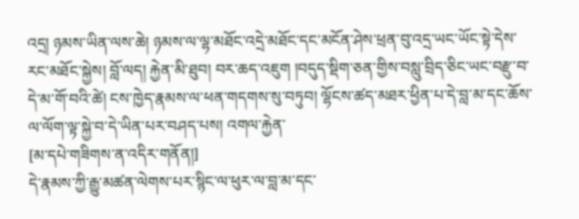འདྲ། ཉམས་ཡིན་ལས་ཆེ། ཉམས་ལ་ལྷ་མཐོང་འདྲེ་མཐོང་དང་མངོན་ཤེས་ཕྲན་བུ་འདྲ་ཡང་ཡོང་སྟེ་དེས་རང་མཐོང་སྐྱེས། བློ་ལད། རྐྱེན་མི་ཐུབ། བར་ཆད་འཇུག །བདུད་སྡིག་ཅན་གྱིས་བསླུ་བྲིད་ཅིང་ཡང་བརྫུ་བ་དེ་མ་གོ་བའི་ཚེ། ངས་ཁྱེད་རྣམས་ལ་ཕན་གདགས་སུ་བཏུབ། ལྷོངས་ཚད་མཐར་ཕྱིན་པ་དེ་བླ་མ་དང་ཆོས་ལ་ལོག་ལྟ་སྐྱེ་བ་དེ་ཡིན་པར་བཤད་པས། འགལ་རྐྱེན་
[མ་དཔེ་གཟིགས་ན་འདིར་གནོན།]
དེ་རྣམས་ཀྱི་རྒྱུ་མཚན་ལེགས་པར་སྙིང་ལ་ཕུར་ལ་བླ་མ་དང་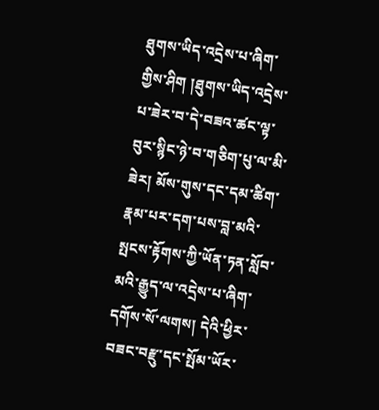ཐུགས་ཡིད་འདྲེས་པ་ཞིག་གྱིས་ཤིག །ཐུགས་ཡིད་འདྲེས་པ་ཟེར་བ་དེ་བཟའ་ཚང་ལྟ་བུར་སྙིང་ཉེ་བ་གཅིག་པུ་ལ་མི་ཟེར། མོས་གུས་དང་དམ་ཚིག་རྣམ་པར་དག་པས་བླ་མའི་སྤངས་རྟོགས་ཀྱི་ཡོན་ཏན་སློབ་མའི་རྒྱུད་ལ་འདྲེས་པ་ཞིག་དགོས་སོ་ལགས། དེའི་ཕྱིར་བཟང་བརྫུ་དང་སྤོམ་ཡོར་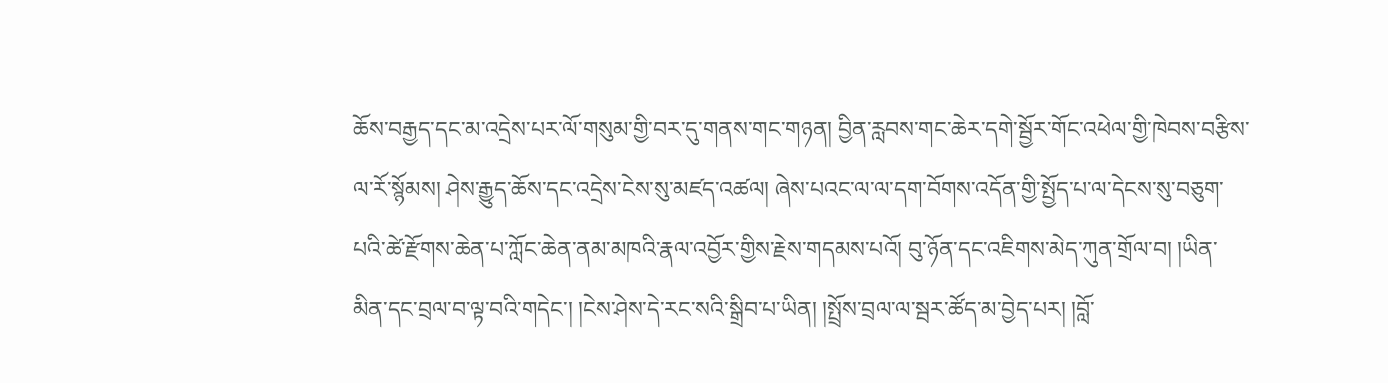ཆོས་བརྒྱད་དང་མ་འདྲེས་པར་ལོ་གསུམ་གྱི་བར་དུ་གནས་གང་གཉན། བྱིན་རླབས་གང་ཆེར་དགེ་སྦྱོར་གོང་འཕེལ་གྱི་ཁེབས་བརྩིས་ལ་རོ་སྙོམས། ཤེས་རྒྱུད་ཆོས་དང་འདྲེས་ངེས་སུ་མཛད་འཚལ། ཞེས་པའང་ལ་ལ་དག་བོགས་འདོན་གྱི་སྤྱོད་པ་ལ་དེངས་སུ་བཅུག་པའི་ཚེ་རྫོགས་ཆེན་པ་ཀློང་ཆེན་ནམ་མཁའི་རྣལ་འབྱོར་གྱིས་རྗེས་གདམས་པའོ། བུ་ཉོན་དང་འཇིགས་མེད་ཀུན་གྲོལ་བ། །ཡིན་མིན་དང་བྲལ་བ་ལྟ་བའི་གདེང་། །ངེས་ཤེས་དེ་རང་སའི་སྒྲིབ་པ་ཡིན། །སྤྲོས་བྲལ་ལ་སྦར་ཚོད་མ་བྱེད་པར། །བློ་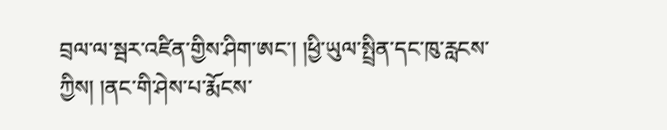བྲལ་ལ་སྦར་འཛིན་གྱིས་ཤིག་ཨང་། །ཕྱི་ཡུལ་སྤྲིན་དང་ཁུ་རླངས་ཀྱིས། །ནང་གི་ཤེས་པ་རྨོངས་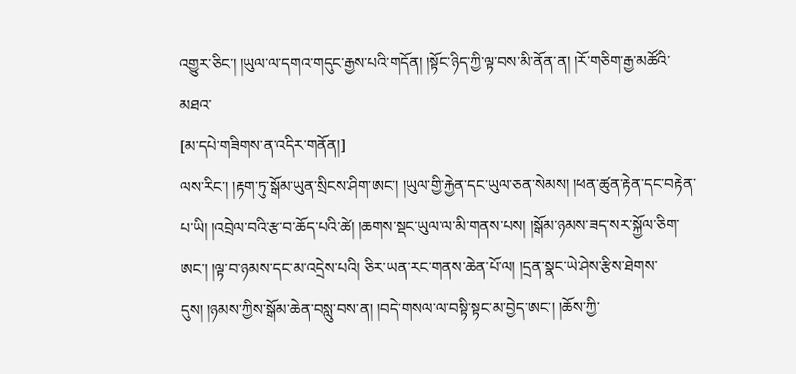འགྱུར་ཅིང་། །ཡུལ་ལ་དགའ་གདུང་རྒྱས་པའི་གདོན། །སྟོང་ཉིད་ཀྱི་ལྟ་བས་མི་ནོན་ན། །རོ་གཅིག་རྒྱ་མཚོའི་མཐའ་
[མ་དཔེ་གཟིགས་ན་འདིར་གནོན།]
ལས་རིང་། །རྟག་ཏུ་སྒོམ་ཡུན་སྲིངས་ཤིག་ཨང་། །ཡུལ་གྱི་རྐྱེན་དང་ཡུལ་ཅན་སེམས། །ཕན་ཚུན་རྟེན་དང་བརྟེན་པ་ཡི། །འབྲེལ་བའི་རྩ་བ་ཆོད་པའི་ཚེ། །ཆགས་སྡང་ཡུལ་ལ་མི་གནས་པས། །སྒོམ་ཉམས་ཟད་སར་སྐྱོལ་ཅིག་ཨང་། །ལྟ་བ་ཉམས་དང་མ་འདྲེས་པའི། ཅིར་ཡན་རང་གནས་ཆེན་པོ་ལ། །དྲན་སྣང་ཡེ་ཤེས་རྩིས་ཐེགས་དུས། །ཉམས་ཀྱིས་སྒོམ་ཆེན་བསླུ་བས་ན། །བདེ་གསལ་ལ་བསྟི་སྟང་མ་བྱེད་ཨང་། །ཆོས་ཀྱི་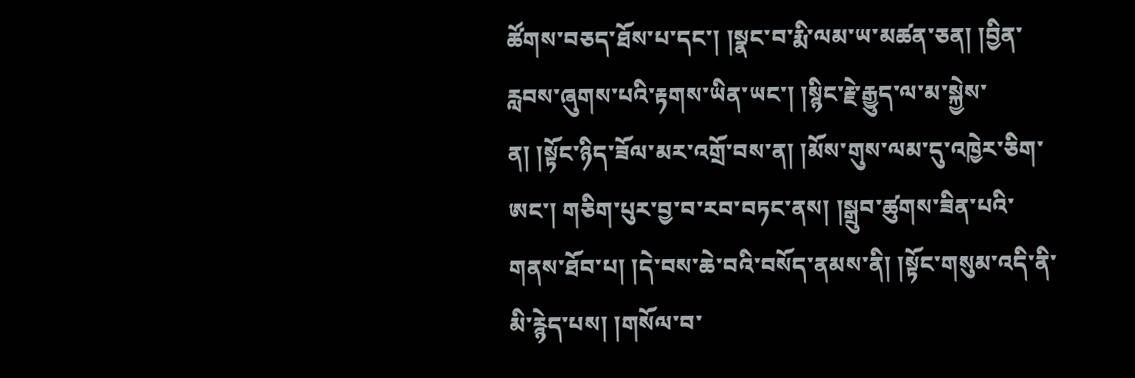ཚོགས་བཅད་ཐོས་པ་དང་། །སྣང་བ་རྨི་ལམ་ཡ་མཚན་ཅན། །བྱིན་རླབས་ཞུགས་པའི་རྟགས་ཡིན་ཡང་། །སྙིང་རྗེ་རྒྱུད་ལ་མ་སྐྱེས་ན། །སྟོང་ཉིད་ཟོལ་མར་འགྲོ་བས་ན། །མོས་གུས་ལམ་དུ་འཁྱེར་ཅིག་ཨང་། གཅིག་པུར་བྱ་བ་རབ་བཏང་ནས། །སྒྲུབ་ཚུགས་ཟིན་པའི་གནས་ཐོབ་པ། །དེ་བས་ཆེ་བའི་བསོད་ནམས་ནི། །སྟོང་གསུམ་འདི་ནི་མི་རྙེད་པས། །གསོལ་བ་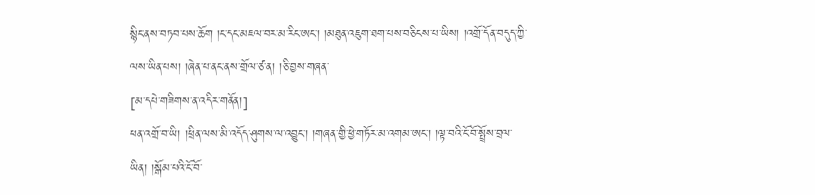སྙིང་ནས་བཏབ་པས་ཆོག །ང་དང་མཇལ་བར་མ་རིང་ཨང་། །མཐུན་འཇུག་ཐག་པས་བཅིངས་པ་ཡིས། །འགྲོ་དོན་བདུད་ཀྱི་ལས་ཡིན་པས། །ཞེན་པ་ནང་ནས་གྲོལ་ཙ་ན། །ཅི་བྱས་གཞན་
[མ་དཔེ་གཟིགས་ན་འདིར་གནོན།]
ཕན་འགྲོ་བ་ཡི། །ཕྲིན་ལས་མི་འདོད་ཤུགས་ལ་འབྱུང་། །གཞན་གྱི་ཕྱེ་གཏོར་མ་འགམ་ཨང་། །ལྟ་བའི་ངོ་བོ་སྤྲོས་བྲལ་ཡིན། །སྒོམ་པའི་ངོ་བོ་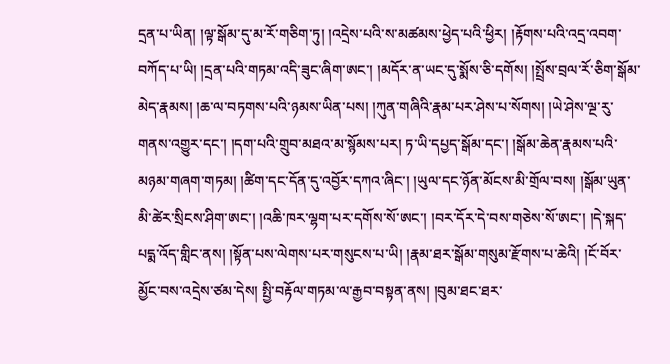དྲན་པ་ཡིན། །ལྟ་སྒོམ་དུ་མ་རོ་གཅིག་ཏུ། །འདྲེས་པའི་ས་མཚམས་ཕྱེད་པའི་ཕྱིར། །རྟོགས་པའི་འདྲ་འབག་བཀོད་པ་ཡི། །དྲན་པའི་གཏམ་འདི་ཟུང་ཞིག་ཨང་། །མདོར་ན་ཡང་དུ་སྨོས་ཅི་དགོས། །སྤྲོས་བྲལ་རོ་ཅིག་སྒོམ་མེད་རྣམས། །ཆ་ལ་བཏགས་པའི་ཉམས་ཡིན་པས། །ཀུན་གཞིའི་རྣམ་པར་ཤེས་པ་སོགས། །ཡེ་ཤེས་ལྔ་རུ་གནས་འགྱུར་དང་། །དག་པའི་གྲུབ་མཐའ་མ་སྙོམས་པར། ཏ་ཡི་དཔྱད་སྒོམ་དང་། །སྒོམ་ཆེན་རྣམས་པའི་མཉམ་གཞག་གཏམ། །ཚིག་དང་དོན་དུ་འབྱོར་དཀའ་ཞིང་། །ཡུལ་དང་ཉོན་མོངས་མི་གྲོལ་བས། །སྒོམ་ཡུན་མི་ཚེར་སྲིངས་ཤིག་ཨང་། །འཆི་ཁར་ལྷག་པར་དགོས་སོ་ཨང་། །བར་དོར་དེ་བས་གཅེས་སོ་ཨང་། །དེ་སྐད་པདྨ་འོད་གླིང་ནས། །སྟོན་པས་ལེགས་པར་གསུངས་པ་ཡི། །རྣམ་ཐར་སྒོམ་གསུམ་རྫོགས་པ་ཆེའི། །ངོ་བོར་མྱོང་བས་འདྲེས་ཙམ་དེས། སྤྱི་བརྟོལ་གཏམ་ལ་རྒྱབ་བསྟན་ནས། །བུམ་ཐང་ཐར་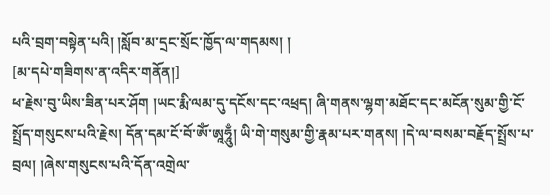པའི་བྲག་བསྟེན་པའི། །སློབ་མ་དྲང་སྲོང་ཁྱོད་ལ་གདམས། །
[མ་དཔེ་གཟིགས་ན་འདིར་གནོན།]
ཕ་རྗེས་བུ་ཡིས་ཟིན་པར་ཤོག །ཡང་རྨི་ལམ་དུ་དངོས་དང་འཕྲད། ཞི་གནས་ལྷག་མཐོང་དང་མངོན་སུམ་གྱི་ངོ་སྤྲོད་གསུངས་པའི་རྗེས། དོན་དམ་ངོ་བོ་ཨོཾ་ཨཱཧཱུྃ། ཡི་གེ་གསུམ་གྱི་རྣམ་པར་གནས། །དེ་ལ་བསམ་བརྗོད་སྤྲོས་པ་བྲལ། །ཞེས་གསུངས་པའི་དོན་འགྲེལ་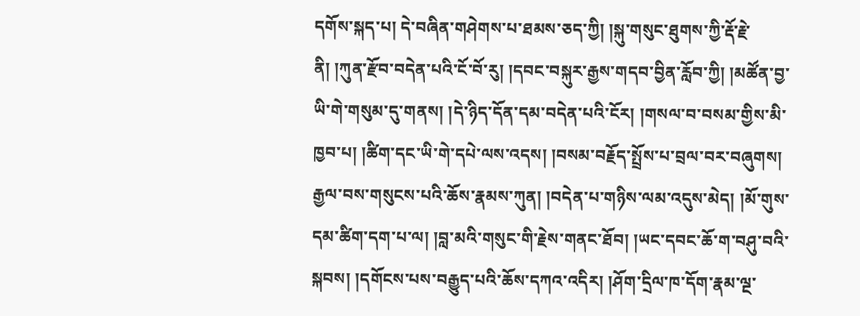དགོས་སྐད་པ། དེ་བཞིན་གཤེགས་པ་ཐམས་ཅད་ཀྱི། །སྐུ་གསུང་ཐུགས་ཀྱི་རྡོ་རྗེ་ནི། །ཀུན་རྫོབ་བདེན་པའི་ངོ་བོ་རུ། །དབང་བསྐུར་རྒྱས་གདབ་བྱིན་རློབ་ཀྱི། །མཚོན་བྱ་ཡི་གེ་གསུམ་དུ་གནས། །དེ་ཉིད་དོན་དམ་བདེན་པའི་ངོར། །གསལ་བ་བསམ་གྱིས་མི་ཁྱབ་པ། །ཚིག་དང་ཡི་གེ་དཔེ་ལས་འདས། །བསམ་བརྗོད་སྤྲོས་པ་བྲལ་བར་བཞུགས། རྒྱལ་བས་གསུངས་པའི་ཆོས་རྣམས་ཀུན། །བདེན་པ་གཉིས་ལམ་འདུས་མེད། །མོ་གུས་དམ་ཚིག་དག་པ་ལ། །བླ་མའི་གསུང་གི་རྗེས་གནང་ཐོབ། །ཡང་དབང་ཆོ་ག་བཤུ་བའི་སྐབས། །དགོངས་པས་བརྒྱུད་པའི་ཆོས་དཀའ་འདིར། །ཤོག་དྲིལ་ཁ་དོག་རྣམ་ལྔ་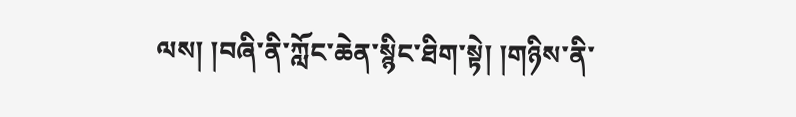ལས། །བཞི་ནི་ཀློང་ཆེན་སྙིང་ཐིག་སྟེ། །གཉིས་ནི་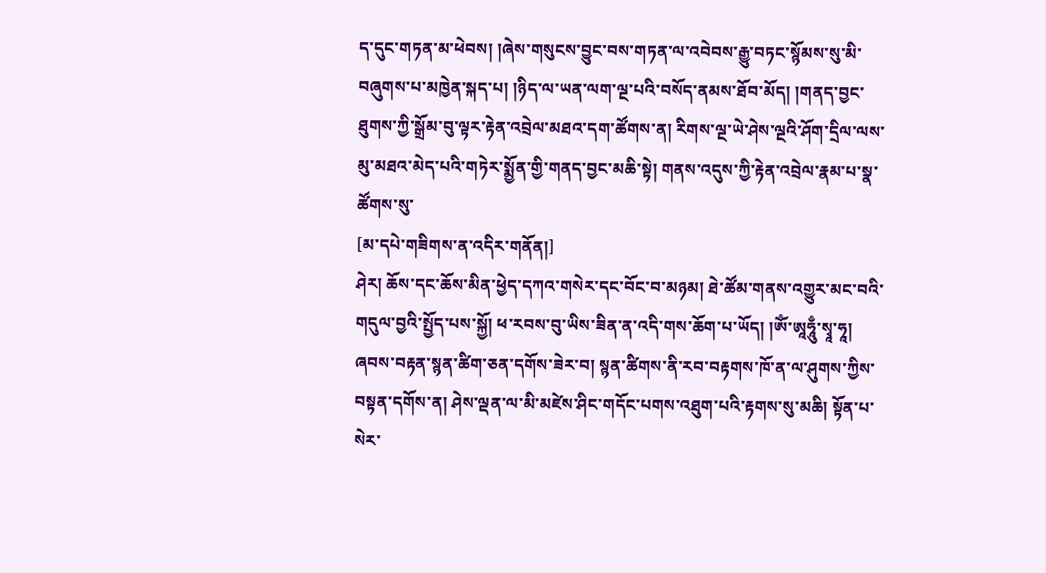ད་དུང་གཏན་མ་ཕེབས། །ཞེས་གསུངས་བྱུང་བས་གཏན་ལ་འབེབས་རྒྱུ་བཏང་སྙོམས་སུ་མི་བཞུགས་པ་མཁྱེན་སྐད་པ། །ཉིད་ལ་ཡན་ལག་ལྔ་པའི་བསོད་ནམས་ཐོབ་མོད། །གནད་བྱང་ཐུགས་ཀྱི་སྒྲོམ་བུ་ལྟར་རྟེན་འབྲེལ་མཐའ་དག་ཚོགས་ན། རིགས་ལྔ་ཡེ་ཤེས་ལྔའི་ཤོག་དྲིལ་ལས་མུ་མཐའ་མེད་པའི་གཏེར་སྨྱོན་གྱི་གནད་བྱང་མཆི་སྟེ། གནས་འདུས་ཀྱི་རྟེན་འབྲེལ་རྣམ་པ་སྣ་ཚོགས་སུ་
[མ་དཔེ་གཟིགས་ན་འདིར་གནོན།]
ཤེར། ཆོས་དང་ཆོས་མིན་ཕྱེད་དཀའ་གསེར་དང་བོང་བ་མཉམ། ཐེ་ཚོམ་གནས་འགྱུར་མང་བའི་གདུལ་བྱའི་སྤྱོད་པས་སྐྱོ། ཕ་རབས་བུ་ཡིས་ཟིན་ན་འདི་གས་ཆོག་པ་ཡོད། །ཨོཾ་ཨཱཧཱུྃ་སྭཱ་ཧཱ། ཞབས་བརྟན་སྙན་ཚིག་ཅན་དགོས་ཟེར་བ། སྙན་ཚིགས་ནི་རབ་བརྟགས་ཁོ་ན་ལ་ཤུགས་ཀྱིས་བསྟན་དགོས་ན། ཤེས་ལྡན་ལ་མི་མཛེས་ཤིང་གདོང་པགས་འཐུག་པའི་རྟགས་སུ་མཆི། སྟོན་པ་སེར་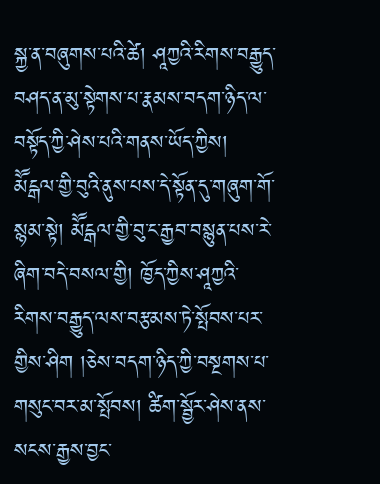སྐྱ་ན་བཞུགས་པའི་ཚེ། ཤཱཀྱའི་རིགས་བརྒྱུད་བཤད་ན་མུ་སྟེགས་པ་རྣམས་བདག་ཉིད་ལ་བསྟོད་ཀྱི་ཤེས་པའི་གནས་ཡོད་ཀྱིས། མཽངྒལ་གྱི་བུའི་ནུས་པས་དེ་སྟོན་དུ་གཞུག་གོ་སྙམ་སྟེ། མཽངྒལ་གྱི་བུ་ང་རྒྱབ་བསྙུན་པས་རེ་ཞིག་བདེ་བསལ་གྱི། ཁྱོད་ཀྱིས་ཤཱཀྱའི་རིགས་བརྒྱུད་ལས་བརྩམས་ཏེ་སྤོབས་པར་གྱིས་ཤིག །ཅེས་བདག་ཉིད་ཀྱི་བསྔགས་པ་གསུང་བར་མ་སྤོབས། ཚིག་སྦྱོར་ཤེས་ནས་སངས་རྒྱས་བྱང་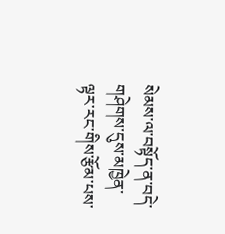སེམས་ལ་བསྟོད་ན་བདེ་གཤེགས་དུས་མཁྱེན་ལྟར་རང་གིས་རྩོམ་པས་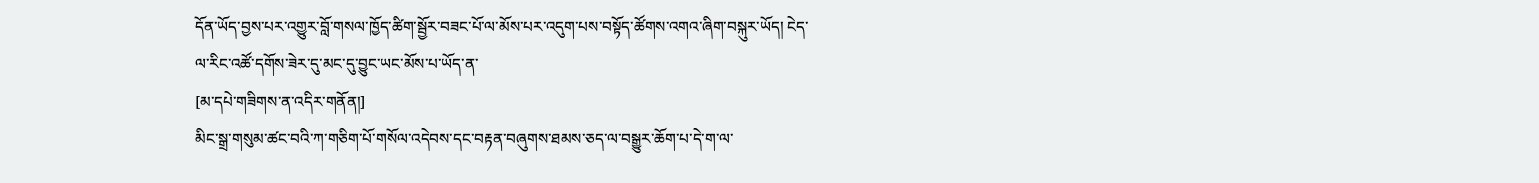དོན་ཡོད་བྱས་པར་འགྱུར་བློ་གསལ་ཁྱོད་ཚིག་སྦྱོར་བཟང་པོ་ལ་མོས་པར་འདུག་པས་བསྟོད་ཚོགས་འགའ་ཞིག་བསྐུར་ཡོད། ངེད་ལ་རིང་འཚོ་དགོས་ཟེར་དུ་མང་དུ་བྱུང་ཡང་མོས་པ་ཡོད་ན་
[མ་དཔེ་གཟིགས་ན་འདིར་གནོན།]
མིང་སྒྲ་གསུམ་ཚང་བའི་ཀ་གཅིག་པོ་གསོལ་འདེབས་དང་བརྟན་བཞུགས་ཐམས་ཅད་ལ་བསྒྱུར་ཆོག་པ་དེ་ག་ལ་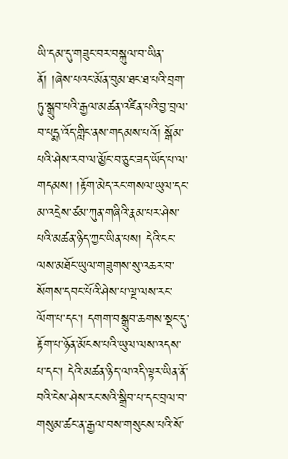ཡི་དམ་དུ་གཟུང་བར་བསྐུལ་བ་ཡིན་ནོ། །ཞེས་པའང་མོན་བུམ་ཐང་ཐ་པའི་བྲག་ཏུ་སྒྲུབ་པའི་རྒྱལ་མཚན་འཛིན་པའི་བྱ་བྲལ་བ་པདྨ་འོད་གླིང་ནས་གདམས་པའོ། སྒོམ་པའི་ཤེས་རབ་ལ་མྱོང་བ་ཅུང་ཟད་ཡོད་པ་ལ་གདམས། །རྟོག་མེད་རང་གསལ་ཡུལ་དང་མ་འདྲེས་ཙམ་ཀུན་གཞིའི་རྣམ་པར་ཤེས་པའི་མཚན་ཉིད་ཀྱང་ཡིན་པས། དེའི་ངང་ལས་མཐོང་ཡུལ་གཟུགས་སུ་འཆར་བ་སོགས་དབང་པོའི་ཤེས་པ་ལྔ་ལས་རང་ལོག་པ་དང་། དགག་བསྒྲུབ་ཆགས་སྡང་དུ་རྟོག་པ་ཉོན་མོངས་པའི་ཡུལ་ལས་འདས་པ་དང་། དེའི་མཚན་ཉིད་ལ་འདི་ལྟར་ཡིན་ནོ་བའི་ངེས་ཤེས་རང་སའི་སྒྲིབ་པ་དང་བྲལ་བ་གསུམ་ཚང་ན་རྒྱལ་བས་གསུངས་པའི་སོ་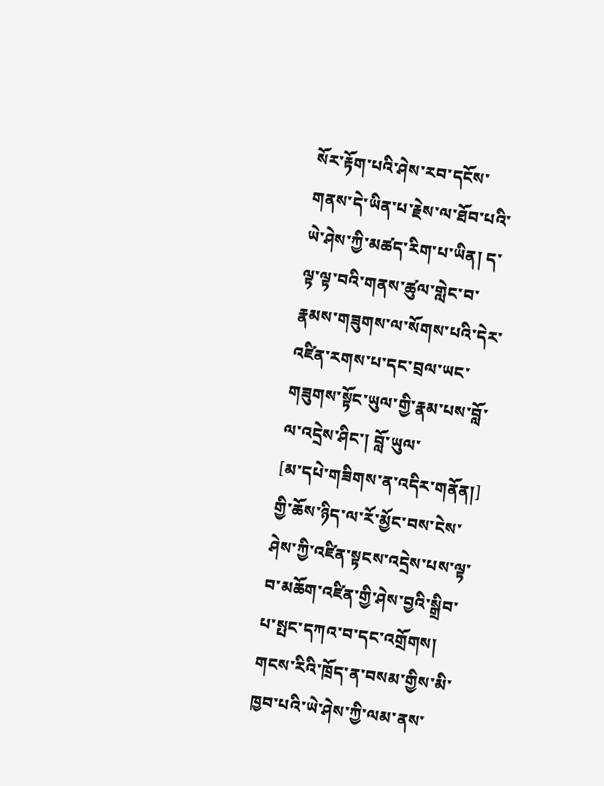སོར་རྟོག་པའི་ཤེས་རབ་དངོས་གནས་དེ་ཡིན་པ་རྗེས་ལ་ཐོབ་པའི་ཡེ་ཤེས་ཀྱི་མཚད་རིག་པ་ཡིན། ད་ལྟ་ལྟ་བའི་གནས་ཚུལ་གླེང་བ་རྣམས་གཟུགས་ལ་སོགས་པའི་དེར་འཛིན་རགས་པ་དང་བྲལ་ཡང་གཟུགས་སྟོང་ཡུལ་གྱི་རྣམ་པས་བློ་ལ་འདྲེས་ཤིང་། བློ་ཡུལ་
[མ་དཔེ་གཟིགས་ན་འདིར་གནོན།]
གྱི་ཆོས་ཉིད་ལ་རོ་མྱོང་བས་ངེས་ཤེས་ཀྱི་འཛིན་སྟངས་འདྲེས་པས་ལྟ་བ་མཆོག་འཛིན་གྱི་ཤེས་བྱའི་སྒྲིབ་པ་སྤང་དཀའ་བ་དང་འགྲོགས། གངས་རིའི་ཁྲོད་ན་བསམ་གྱིས་མི་ཁྱབ་པའི་ཡེ་ཤེས་ཀྱི་ལམ་ནས་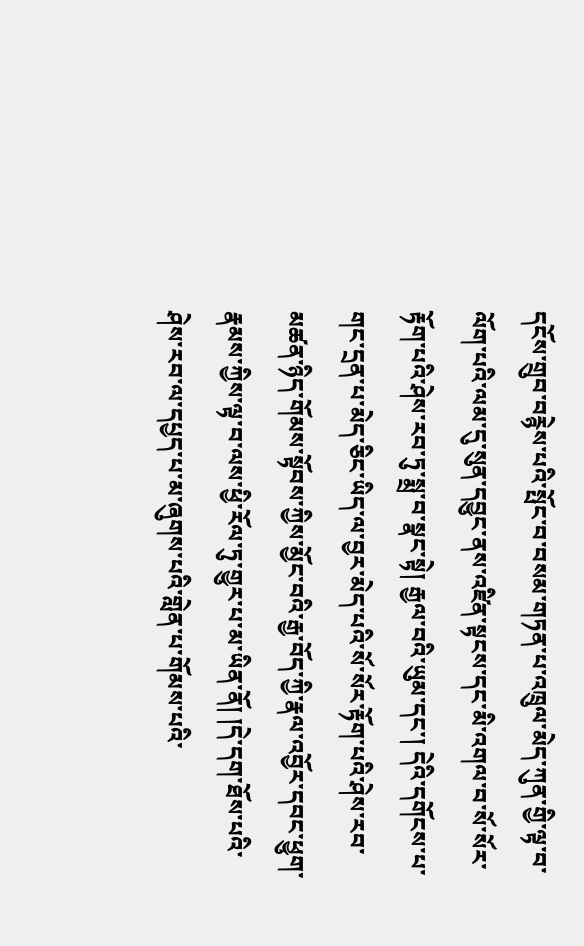དངོས་གྲུབ་བརྙེས་པའི་སྤོང་བ་བསམ་གཏན་པ་འཁྲུལ་མེད་ཀུན་གྱི་ལྟ་བ་ལོག་པའི་ལམ་དུ་སུན་དབྱུང་ནས་འཛིན་སྟངས་དང་མི་འགལ་བ་སོ་སོར་རྟོག་པའི་ཤེས་རབ་ཏུ་སྨྲ་བ་སྣང་སྟེ། རྒྱལ་བའི་ཡུམ་དང་། དེའི་དགོངས་པ་གང་དྲན་པ་མེད་ཅིང་ཡིད་ལ་བྱར་མེད་པའི་སོ་སོར་རྟོག་པའི་ཤེས་རབ་མཚན་ཉིད་གོམས་སྟོབས་ཀྱིས་མྱོང་བའི་རྒྱ་བོད་ཀྱི་རྣལ་འབྱོར་དབང་ཕྱུག་རྣམས་ཀྱིས་ལྟ་བ་ལས་ཕྱི་རོལ་ཏུ་གྱུར་པ་མ་ཡིན་ནོ། །དེ་དག་ཐོས་པའི་ཤེས་རབ་ལ་དཔྱད་པ་མ་ཞུགས་པའི་གླེན་པ་གོམས་པའི་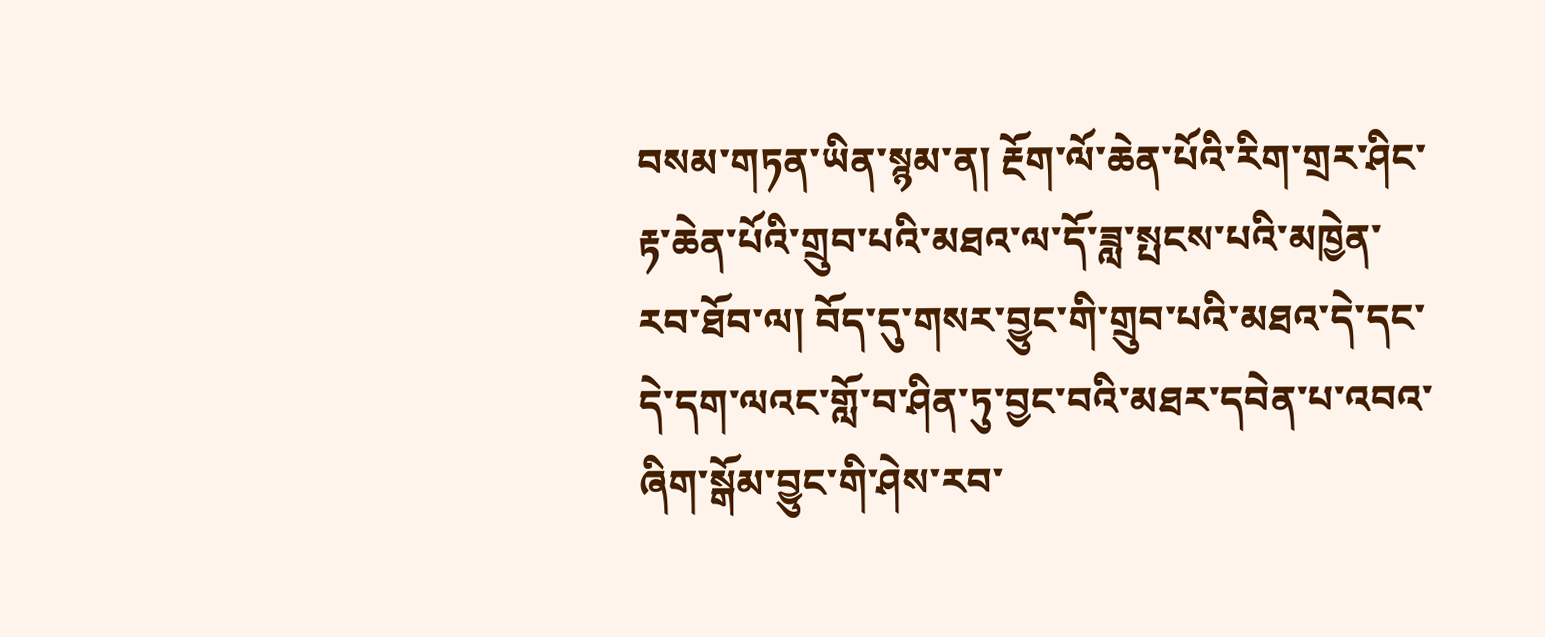བསམ་གཏན་ཡིན་སྙམ་ན། རྔོག་ལོ་ཆེན་པོའི་རིག་གྲར་ཤིང་རྟ་ཆེན་པོའི་གྲུབ་པའི་མཐའ་ལ་དོ་ཟླ་སྤངས་པའི་མཁྱེན་རབ་ཐོབ་ལ། བོད་དུ་གསར་བྱུང་གི་གྲུབ་པའི་མཐའ་དེ་དང་དེ་དག་ལའང་གློ་བ་ཤིན་ཏུ་བྱང་བའི་མཐར་དབེན་པ་འབའ་ཞིག་སྒོམ་བྱུང་གི་ཤེས་རབ་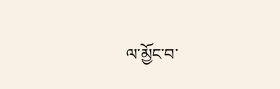ལ་མྱོང་བ་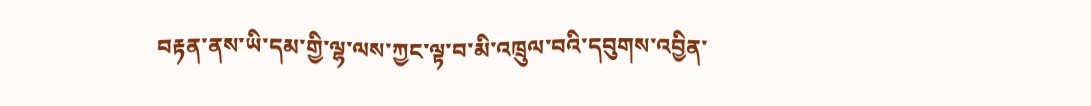བརྟན་ནས་ཡི་དམ་གྱི་ལྷ་ལས་ཀྱང་ལྟ་བ་མི་འཁྲུལ་བའི་དབུགས་འབྱིན་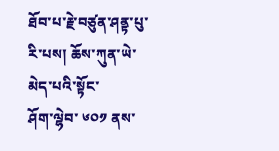ཐོབ་པ་རྗེ་བཙུན་ཤནྟ་པུ་རི་པས། ཆོས་ཀུན་ཡེ་མེད་པའི་སྟོང་
ཤོག་ལྷེབ་ ༦༠༡ ནས་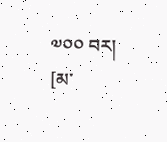༧༠༠ བར།
[མ་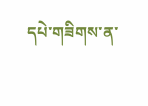དཔེ་གཟིགས་ན་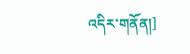འདིར་གནོན།]